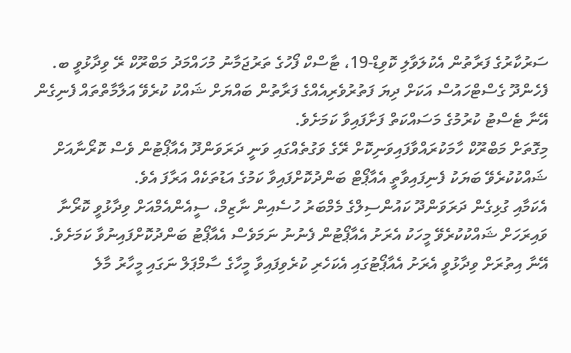ސަރުކާރުގެ ފަރާތުން އެކުލަވާލި ކޮވިޑް-19، ޓާސްކް ފޯހުގެ ތަރުޖަމާނު މުހައްމަދު މަބްރޫކް ރޭ ވިދާޅުވީ ބ. ފެހެންދޫ ގެސްޓްހައުސް އަކަށް ދިޔަ ފަތުރުވެރިއެއްގެ ފަރާތުން ބައްޔަށް ޝައްކު ކުރެވޭ އަލާމާތްތައް ފެނިގެން އޭނާ ޓެސްޓު ކުރުމުގެ މަސައްކަތް ފަށާފައިވާ ކަމަށެވެ.
މިގޮތަށް މަބްރޫކް ހާމަކުރައްވާފައިވަނިކޮށް ރޭގެ ވަގުތެއްގައި ވަނީ ދަރަވަންދޫ އެއާޕޯޓުން ވެސް ކޮރޯނާއަށް ޝައްކުކުރެވޭ ބަޔަކު ފެނިފައިވާތީ އެއާޕޯޓް ބަންދުކޮށްފައިވާ ކަމުގެ އަޑުތަކެއް އަރާފަ އެވެ.
އެކަމާއި ގުޅިގެން ދަރަވަންދޫ ކައުންސިލްގެ މެމްބަރު ހުސެއިން ނާޒިމް، ސީއެންއެމްއަށް ވިދާޅުވީ ކޮރޯނާ ވައިރަހަށް ޝައްކުކުރެވޭ މީހަކު އެރަށު އެއާޕޯޓުން ފެނުނު ނަމަވެސް އެއާޕޯޓު ބަންދުކޮށްފައިނުވާ ކަމަށެވެ.
އޭނާ އިތުރަށް ވިދާޅުވީ އެރަށު އެއާޕޯޓުގައި އެކަހެރި ކުރެވިފައިވާ މީހާގެ ސާމްޕަލް ނަގައި މީހާރު މާލެ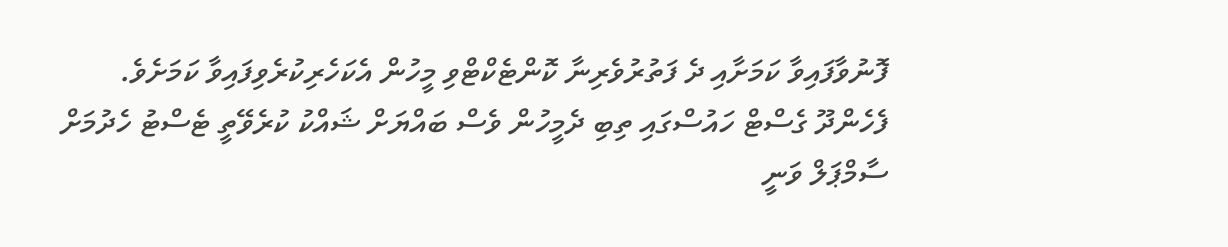ފޮނުވާފައިވާ ކަމަށާއި ދެ ފަތުރުވެރިނާ ކޮންޓެކްޓްވި މީހުން އެކަހެރިކުރެވިފައިވާ ކަމަށެވެ.
ފެހެންދޫ ގެސްޓް ހައުސްގައި ތިބި ދެމީހުން ވެސް ބައްޔަށް ޝައްކު ކުރެވޭތީ ޓެސްޓު ހެދުމަށް ސާމްޕަލް ވަނީ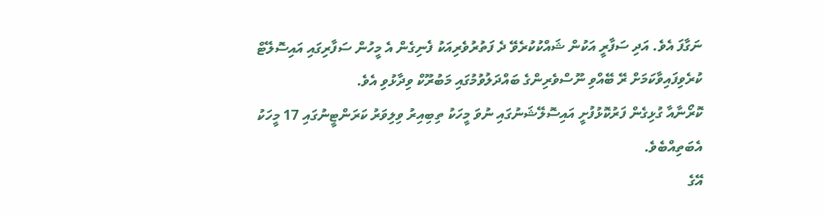ނަގާފަ އެވެ. އަދި ސަފާރީ އަކުން ޝައްކުކުރެވޭ ދެ ފަތުރުވެރިއަކު ފެނިގެން އެ މީހުން ސަފާރިގައި އައިސޮލޭޓް ކުރެވިފައިވާކަމަށް ރޭ ބޭއްވި ނޫސްވެރިންގެ ބައްދަލުވުމުގައި މަބުރޫކް ވިދާޅުވި އެވެ.
ކޮރޯނާއާ ގުޅިގެން ފަރުކޮޅުފުށީ އައިސޮލޭޝަނުގައި ނުވަ މީހަކު ތިބިއިރު ވިލިވަރު ކަރަންޓީނުގައި 17 މީހަކު އެބަތިއްބެވެ.
އޭގެ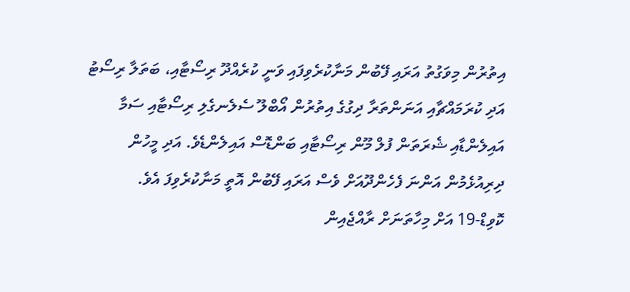އިތުރުން މިވަގުތު އަރައި ފޭބުން މަނާކުރެވިފައި ވަނީ ކުރެއްދޫ ރިސޯޓާއި، ބަތަލާ ރިސޯޓު އަދި ކުރަމައްޗާއި އަނަންތަރާ ދިގުގެ އިތުރުން އޯބްލޫ ސެލެނގެލި ރިސޯޓާއި ސަމާ އައިލެންޑާއި ޝެރަތަން ފުލް މޫން ރިސޯޓާއި ބަންޑޮސް އައިލެންޑެވެ. އަދި މީހުން ދިރިއުޅެމުން އަންނަ ފެހެންދޫއަށް ވެސް އަރައި ފޭބުން އޮތީ މަނާކުރެވިފަ އެވެ.
ކޮވިޑް-19 އަށް މިހާތަނަށް ރާއްޖެއިން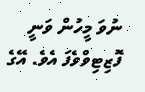ނުވަ މީހުން ވަނީ ފޮޒިޓިވްވެފަ އެވެ. އޭގެ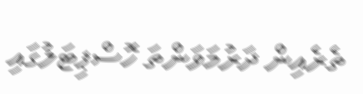ތެރެއިން ދަރުމަވަންތަ ހޮސްޕިޓަލުގައި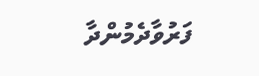ފަރުވާދެމުންދާ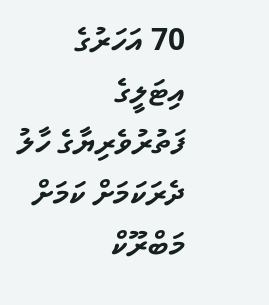70 އަހަރުގެ އިޓަލީގެ ފަތުރުވެރިޔާގެ ހާލު ދެރަކަމަށް ކަމަށް މަބްރޫކް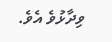ވިދާޅުވެ އެވެ.